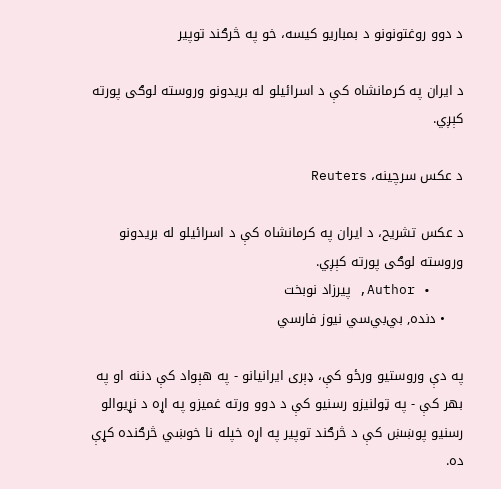د دوو روغتونونو د بمباریو کیسه، خو په څرګند توپیر

د ایران په کرمانشاه کې د اسرائیلو له بریدونو وروسته لوګی پورته کېږي.

د عکس سرچینه، Reuters

د عکس تشریح، د ایران په کرمانشاه کې د اسرائیلو له بریدونو وروسته لوګی پورته کېږي.
    • Author, پیرزاد نوبخت
    • دنده, بي‌بي‌سي نیوز فارسي

په دې وروستیو ورځو کې، ډېری ایرانیانو - په هېواد کې دننه او په بهر کې - په ټولنیزو رسنیو کې د دوو ورته غمیزو په اړه د نړیوالو رسنیو پوښښ کې د څرګند توپیر په اړه خپله نا خوښي څرګنده کړې ده.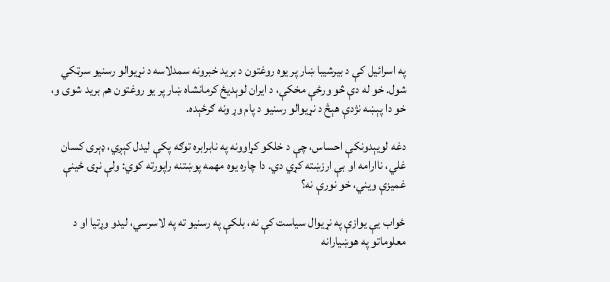په اسرائیل کې د بیرشیبا ښار پر یوه روغتون د برید خبرونه سمدلاسه د نړیوالو رسنیو سرټکي شول. خو له دې څو ورځې مخکې، د ایران لوېدیځ کرمانشاه ښار پر یو روغتون هم برید شوی و، خو دا پېښه نژدې هېڅ د نړیوالو رسنیو د پام وړ ونه ګرځېده.

دغه لویېدونکې احساس، چې د خلکو کړاوونه په نابرابره توګه پکې لیدل کېږي، ډېری کسان غلي، ناارامه او بې ارزښته کړي دي. دا چاره یوه مهمه پوښتنه راپورته کوي: ولې نړۍ ځینې غمیزې ویني، خو نورې نه؟

ځواب یې یوازې په نړیوال سیاست کې نه، بلکې په رسنیو ته په لاسرسي، لیدو وړتیا او د معلوماتو په هوښیارانه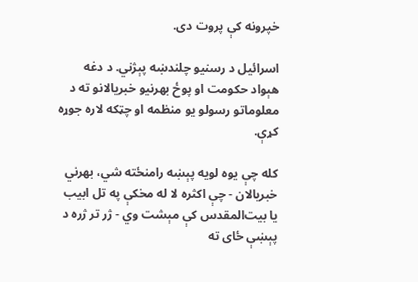خپرونه کې پروت دی.

اسرائیل د رسنیو چلندښه پېژني. د دغه هېواد حکومت او پوځ بهرنیو خبریالانو ته د معلوماتو رسولو یو منظمه او چټکه لاره جوړه کړې.

کله چې یوه لویه پېښه رامنځته شي، بهرني خبریالان - چې اکثره لا له مخکې په تل ابیب یا بیت‌المقدس کې مېشت وي - ژر تر ژره د پېښې ځای ته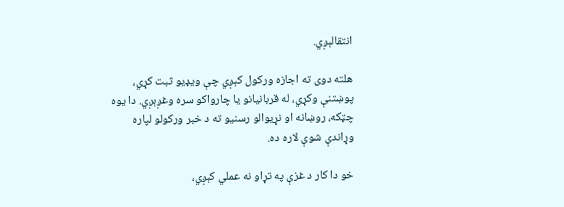انتقالېږي.

هلته دوی ته اجازه ورکول کېږي چې ویډیو ثبت کړي، پوښتنې وکړي، له قربانیانو یا چارواکو سره وغږېږي. دا یوه چټکه، روښانه او نړیوالو رسنیو ته د خبر ورکولو لپاره وړاندې شوې لاره ده.

خو دا کار د غزې په تړاو نه عملي کېږي،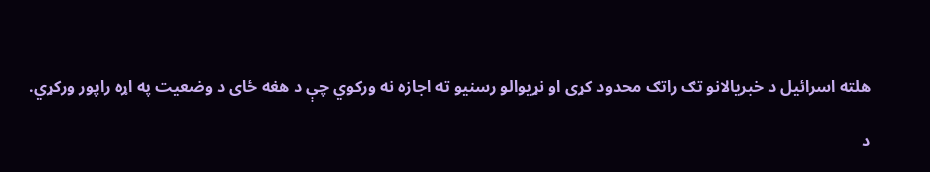هلته اسرائیل د خبریالانو تګ راتګ محدود کړی او نړیوالو رسنیو ته اجازه نه ورکوي چې د هغه ځای د وضعیت په اړه راپور ورکړي.

د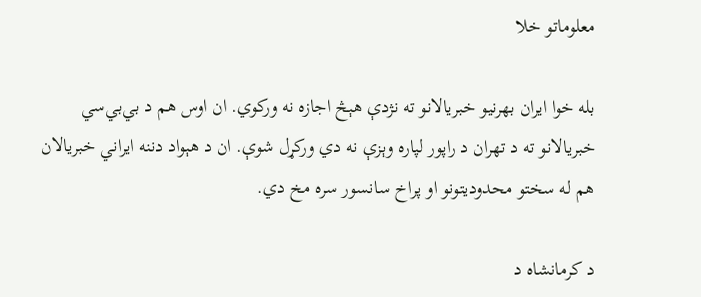معلوماتو خلا

بله خوا ایران بهرنیو خبریالانو ته نژدې هېڅ اجازه نه ورکوي. ان اوس هم د بي‌بي‌سي خبریالانو ته د تهران د راپور لپاره وېزې نه دي ورکړل شوې. ان د هېواد دننه ایراني خبریالان هم له سختو محدودیتونو او پراخ سانسور سره مخ دي.

د کرمانشاه د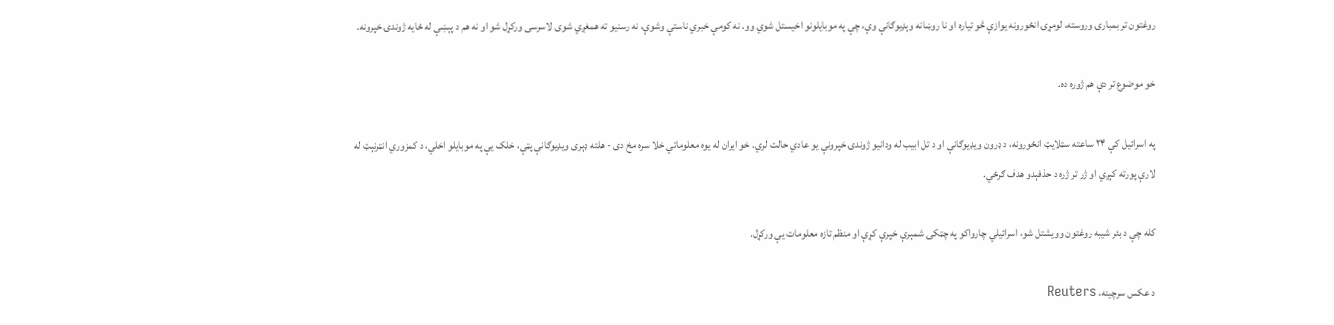روغتون تر بمبارۍ وروسته، لومړۍ انځورونه یوازې څو تياره او نا روښانه وېډیوګانې وې، چې په موبایلونو اخیستل شوي وو. نه کومې خبري ناستې وشوې، نه رسنیو ته همغږي شوی لاسرسی ورکړل شو او نه هم د پېښې له ځایه ژوندۍ خپرونه.

خو موضوع تر دې هم ژوره ده.

په اسرائیل کې ۲۴ ساعته سټلایټ انځورونه، د ډرون ویډیوګانې او د تل ابیب له ودانیو ژوندۍ خپرونې یو عادي حالت لري. خو ایران له یوه معلوماتي خلا سره مخ دی - هلته ډېری ویډیوګانې پټې، خلک یې په موبایلو اخلي، د کمزوري انټرنېټ له لارې پورته کېږي او ژر تر ژره د حذفېدو هدف ګرځي.

کله چې د بئر شیبه روغتون وویشتل شو، اسرائیلي چارواکو په چټکۍ شمېرې خپرې کړې او منظم تازه معلومات یې ورکړل.

د عکس سرچینه، Reuters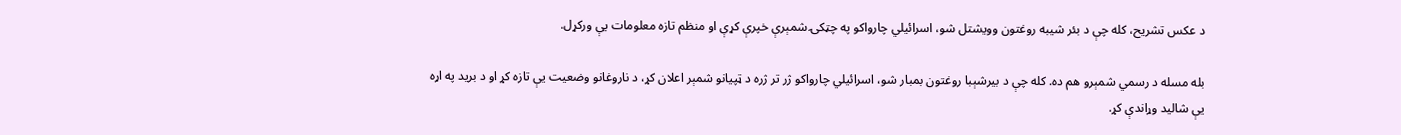د عکس تشریح، کله چې د بئر شیبه روغتون وویشتل شو، اسرائیلي چارواکو په چټکۍ شمېرې خپرې کړې او منظم تازه معلومات یې ورکړل.

بله مسله د رسمي شمېرو هم ده. کله چې د بیرشېبا روغتون بمبار شو، اسرائیلي چارواکو ژر تر ژره د ټپیانو شمېر اعلان کړ، د ناروغانو وضعیت یې تازه کړ او د برید په اړه یې شالید وړاندې کړ.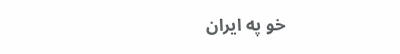خو په ایران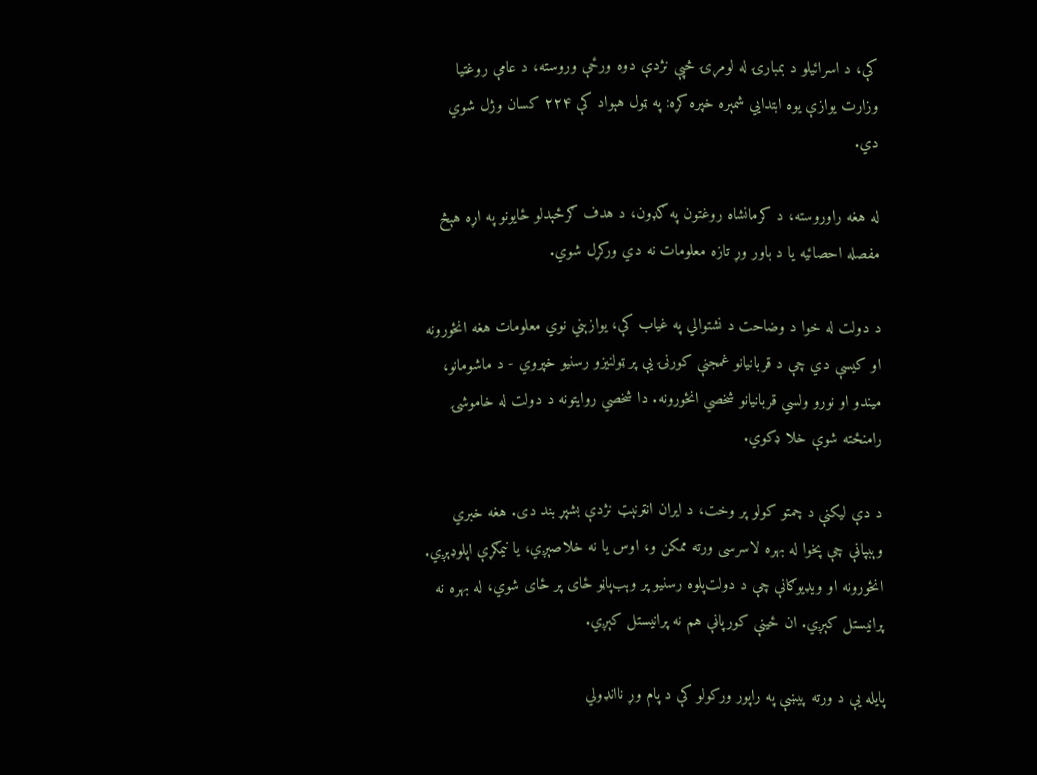کې، د اسرائیلو د بمبارۍ له لومړۍ څپې نژدې دوه ورځې وروسته، د عامې روغتیا وزارت یوازې یوه ابتدایي شمېره خپره کړه: په ټول هېواد کې ۲۲۴ کسان وژل شوي دي.

له هغه راوروسته، د کرمانشاه روغتون په ګډون، د هدف ګرځېدلو ځایونو په اړه هېڅ مفصله احصائیه یا د باور وړ تازه معلومات نه دي ورکړل شوي.

د دولت له خوا د وضاحت د نشتوالي په غیاب کې، یوازېني نوي معلومات هغه انځورونه او کیسې دي چې د قربانیانو غمجنې کورنۍ یې پر ټولنیزو رسنیو خپروي - د ماشومانو، میندو او نورو ولسي قربانیانو شخصي انځورونه. دا شخصي روایتونه د دولت له خاموشۍ رامنځته شوې خلا ډکوي.

د دې لیکنې د چمتو کولو پر وخت، د ایران انټرنېټ نژدې بشپړ بند دی. هغه خبري وېبپاڼې چې پخوا له بهره لاسرسی ورته ممکن و، اوس یا نه خلاصېږي، یا نیمګړې اپلوډېږي. انځورونه او ویډیوګانې چې د دولت‌پلوه رسنیو پر وېب‌پاڼو ځای پر ځای شوي، له بهره نه پرانیستل کېږي. ان ځینې کورپاڼې هم نه پرانیستل کېږي.

پایله یې د ورته پیښې په راپور ورکولو کې د پام وړ ناانډولي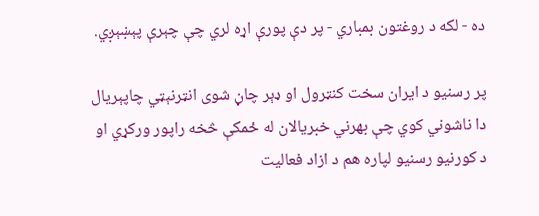ده - لکه د روغتون بمباري - پر دې پورې اړه لري چې چېرې پېښېږي.

پر رسنیو د ایران سخت کنټرول او ډېر چاڼ شوی انټرنېټي چاپېریال دا ناشوني کوي چې بهرني خبریالان له ځمکې څخه راپور ورکړي او د کورنیو رسنیو لپاره هم د ازاد فعالیت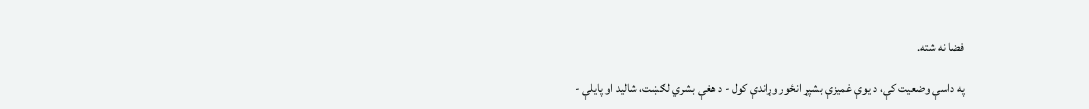فضا نه شته.

په داسې وضعیت کې، د یوې غمیزې بشپړ انځور وړاندې کول - د هغې بشري لګښت، شالید او پایلې -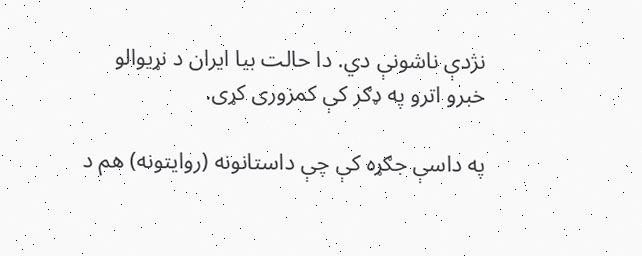نژدې ناشونې دي. دا حالت بیا ایران د نړیوالو خبرو اترو په ډګر کې کمزوری کړی.

په داسې جګړه کې چې داستانونه (روایتونه) هم د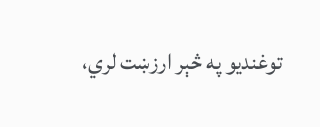توغندیو په څېر ارزښت لري،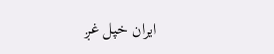ایران خپل غږ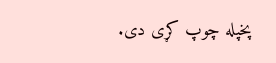پخپله چوپ کړی دی.